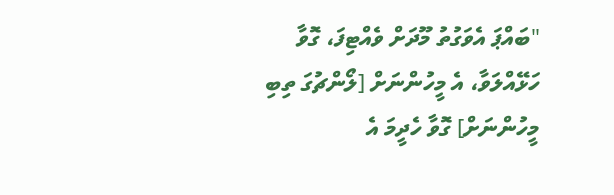"ބައްޕަ އެވަގުތު މޫދަށް ވެއްޓިފަ، ގޮވާ ހަޅޭއްލަވާ، އެ މީހުންނަށް [ލޯންޗުގަ ތިބި މީހުންނަށް] ގޮވާ ހެދީމަ އެ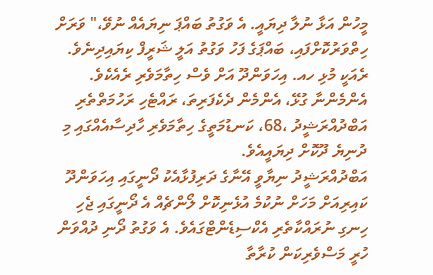މީހުން އަޅާ ނުލާ ދިޔައީ. އެ ވަގުތު ބައްޕަ ނިޔައެއް ނުވޭ،" ވަރަށް ހިތްވަރުކޮށްފައި، ބައްޕަގެ ފަހު ވަގުތު އަލީ ޝަރީފް ކިޔައިދިނެވެ.
ރެއަކީ މުޅި ހއ. އިހަވަންދޫ އަށް ވެސް ހިތާމަވެރި ރެއެކެވެ. އެންމެންނާ ގުޅޭ، އެންމެން ދެކެފަރިތަ، ރައްޓެހި ރަހުމަތްތެރި އަބްދުއްރަޝީދު ،68، ކަނޑުމަތީގެ ހިތާމަވެރި ހާދިސާއެއްގައި މި ދުނިޔެ ދޫކޮށް ދިޔައީއެވެ.
އަބްދުއްރަޝީދު ނިޔާވީ އޭނާގެ ދަރިފުޅާއެކު ދޯނީގައި އިހަވަންދޫ ކައިރިއަށް މަހަށް ނުކުމެ އުޅެނިކޮށް ލޯންޗެއް އެ ދޯނީގައި ޖެހި ހިނގި ނުރައްކާތެރި އެކްސިޑެންޓްގައެވެ. އެ ވަގުތު ދޯނި ދުއްވަން ހުރީ މަސްވެރިކަން ކުރާތާ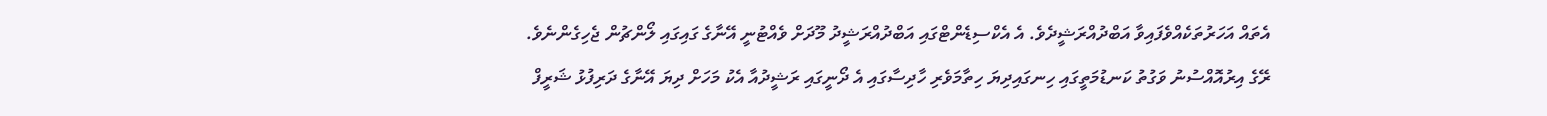އެތައް އަހަރުތަކެއްވެފައިވާ އަބްދުއްރަޝީދެވެ. އެ އެކްސިޑެންޓްގައި އަބްދުއްރަޝީދު މޫދަށް ވެއްޓުނީ އޭނާގެ ގައިގައި ލޯންޗުން ޖެހިގެންނެވެ.
ރޭގެ އިރުއޮއްސުނު ވަގުތު ކަނޑުމަތީގައި ހިނގައިދިޔަ ހިތާމަވެރި ހާދިސާގައި އެ ދޯނީގައި ރަޝީދުއާ އެކު މަހަށް ދިޔަ އޭނާގެ ދަރިފުޅު ޝަރީފް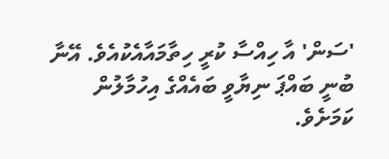'ސަން' އާ ހިއްސާ ކުރީ ހިތާމައާއެކުއެވެ. އޭނާ ބުނީ ބައްޕަ ނިޔާވީ ބައެއްގެ އިހުމާލުން ކަމަށެވެ.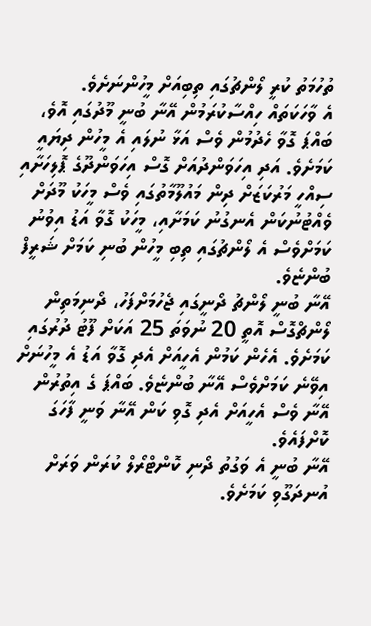ތުހުމަތު ކުރީ ލޯންޗުގައި ތިބިއަށް މީހުންނަށެވެ.
އެ ވާހަކަތައް ހިއްސާކުރަމުން އޭނާ ބުނީ މޫދުގައި އޮވެ، ބައްޕަ ގޮވާ ހެދުމުން ވެސް އަޅާ ނުލައި އެ މީހުން ދިޔައީ ކަމަށެވެ. އަދި އިހަވަންދުއަށް ގޮސް އިހަވަންދޫގެ ޕޮލިހަށާއި ސިއްހީ މަރުކަޒަށް ދިން މައުލޫމާތުގައި ވެސް މީހަކު މޫދަށް ވެއްޓުނުކަން އެނގުނު ކަމަށާއި، މީހަކު ގޮވާ އަޑު އިވުނު ކަމަށްވެސް އެ ލޯންޗުގައި ތިބި މީހުން ބުނި ކަމަށް ޝަރީފް ބުންޏެވެ.
އޭނާ ބުނީ ލޯންޗު ދޯނީގައި ޖެހުމަށްފަހު، ދޯނިމަތިން ލޯންޗްގޮސް އޮތީ 20 ނުވަތަ 25 އަކަށް ފޫޓު ދުރުގައި ކަމަށެވެ. އެހެން ކަމުން އެހީއަށް އެދި ގޮވާ އަޑު އެ މީހުނަށް އިވޭނެ ކަމަށްވެސް އޭނާ ބުންޏެވެ. ބައްޕަ ގެ އިތުރުން އޭނާ ވެސް އެހީއަށް އެދި ގޮވި ކަން އޭނާ ވަނީ ފާހަގަ ކޮށްފައެވެ.
އޭނާ ބުނީ އެ ވަގުތު ދޯނި ކޮންޓްރޯލް ކުރަން ވަރަށް އުނދަގޫވި ކަމަށެވެ.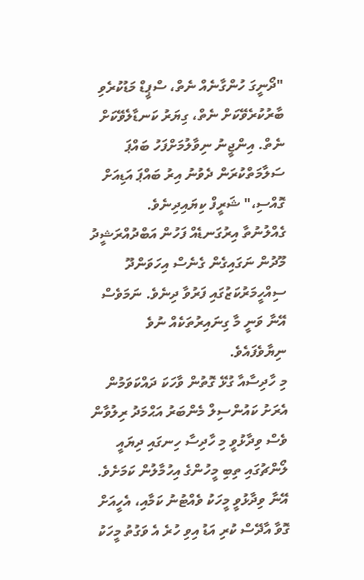"ދޯނީގަ ހުންގާނެއް ނެތް، ސްޕީޑް މަޑުކުރެވި ބާރުކުރެވޭކަށް ނެތް، ގިޔަރު ކަނޑާލެވޭކަށް ނެތް. އިންޖީނު ނިވާލުމަށްފަހު ބައްޕަ ސަލާމަތްކުރަން ދެވުނު އިރު ބައްޕަ އަޑިއަށް ގޮއްސި،" ޝަރީފް ކިޔައިދިނެވެ.
ގެއްލުނުތާ އިރުގަނޑެއް ފަހުން އަބްދުއްރަޝީދު މޫދުން ނަގައިގެން ގެނެސް އިހަވަންދޫ ސިއްހީމަރުކަޒުގައި ފަރުވާ ދިނެވެ. ނަމަވެސް އޭނާ ވަނީ މާ ގިނައިރުތަކެއް ނުވެ ނިޔާވެފައެވެ.
މި ހާދިސާއާ ގުޅޭ ގޮތުން ވާހަކަ ދައްކަވަމުން އެރަށު ކައުންސިލް މެންބަރު އަޙްމަދު ރިލުވާން ވެސް ވިދާޅުވީ މި ހާދިސާ ހިނގައި ދިޔައީ ލޯންޗުގައި ތިބި މީހުންގެ އިހުމާލުން ކަމަށެވެ. އޭނާ ވިދާޅުވީ މީހަކު ވެއްޓުނު ކަމާއި، އެހީއަށް ގޮވާ އާދޭސް ކުރި އަޑު އިވި ހުރެ އެ ވަގުތު މީހަކު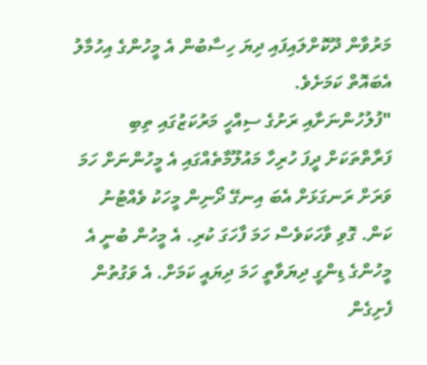މަރުވާން ދޫކޮށްލައިފައި ދިޔަ ހިސާބުން އެ މީހުންގެ އިހުމާލު އެބައޮތް ކަމަށެވެ.
"ފުލުހުންނަށާއި ރަށުގެ ސިއްހީ މަރުކަޒުގައި ތިބި ފަރާތްތަކަށް ދީފަ ހުރިހާ މައުލޫމާތެއްގައި އެ މީހުންނަށް ހަމަ ވަރަށް ރަނގަޅަށް އެބަ އިނގޭ ދޯނިން މީހަކު ވެއްޓުނު ކަން. ގޮވި ވާހަކަވެސް ހަމަ ފާހަގަ ކުރި. އެ މީހުން ބުނީ އެ މީހުންގެ ޑިންގީ ދިޔަވާތީ ހަމަ ދިޔައީ ކަމަށް. އެ ވަގުތުން ފެށިގެން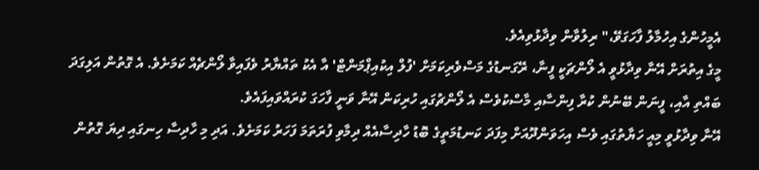އެމީހުންގެ އިހުމާލު ފާހަގަވޭ،" ރިލުވާން ވިދާޅުވިއެވެ.
މީގެ އިތުރަށް އޭނާ ވިދާޅުވީ އެ ލޯންޗަކީ ފީނާ، ރޭގަނޑުގެ މަސްވެރިކަމަށް 'ފުލް އިކުއިޕްމަންޓް' އާ އެކު ތައްޔާރު ވެފައިވާ ލޯންޗެއް ކަމަށެވެ. އެ ގޮތުން އަލިގަދަ ބައްތި އާއި، ފީނަން ބޭނުން ކުރާ ފިންސާއި މާސްކުވެސް އެ ލޯންޗުގައި ހުރިކަން އޭނާ ވަނީ ފާހަގަ ކުރައްވައިފައެވެ.
އޭނާ ވިދާޅުވީ މިއީ ހަޔާތުގައި ވެސް އިހަވަންދޫއަށް މިފަދަ ކަނޑުމަތީގެ ބޮޑު ހާދިސާއެއް ދިމާވި ފުރަތަމަ ފަހަރު ކަމަށެވެ. އަދި މި ހާދިސާ ހިނގައި ދިޔަ ގޮތުން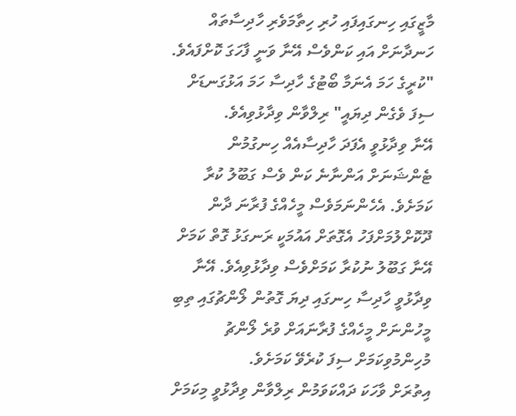މާޒީގައި ހިނގައިފައި ހުރި ހިތާމަވެރި ހާދިސާތައް ހަނދާނަށް އައި ކަންވެސް އޭނާ ވަނީ ފާހަގަ ކޮށްފައެވެ.
"ކުރީގެ ހަމަ އެނަމާ ބޯޓުގެ ހާދިސާ ހަމަ އަޅުގަނޑަށް ސިފަ ވެގެން ދިޔައީ" ރިލްވާން ވިދާޅުވިއެވެ.
އޭނާ ވިދާޅުވީ އެފަދަ ހާދިސާއެއް ހިނގުމުން ޓެންޝަނަށް އަންނާނެ ކަން ވެސް ގަބޫލު ކުރާ ކަމަށެވެ. އެހެންނަމަވެސް މީހެއްގެ ފުރާނަ ދާން ދޫކޮށްލުމަށްފަހު އެގޮތަށް އައުމަކީ ރަނގަޅު ގޮތް ކަމަށް އޭނާ ގަބޫލު ނުކުރާ ކަމަށްވެސް ވިދާޅުވިއެވެ. އޭނާ ވިދާޅުވީ ހާދިސާ ހިނގައި ދިޔަ ގޮތުން ލޯންޗުގައި ތިބި މީހުންނަށް މީހެއްގެ ފުރާނައަށް ވުރެ ލޯންޗު މުހިންމުވިކަމަށް ސިފަ ކުރެވޭ ކަމަށެވެ.
އިތުރަށް ވާހަކަ ދައްކަވަމުން ރިލްވާން ވިދާޅުވީ މިކަމަށް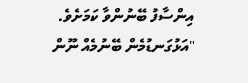އިންސާފު ބޭނުންވާ ކަމަށެވެ.
"އަޅުގަނޑުމެން ބޭނުމެއް ނޫން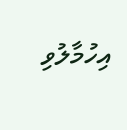އިހުމާލުވި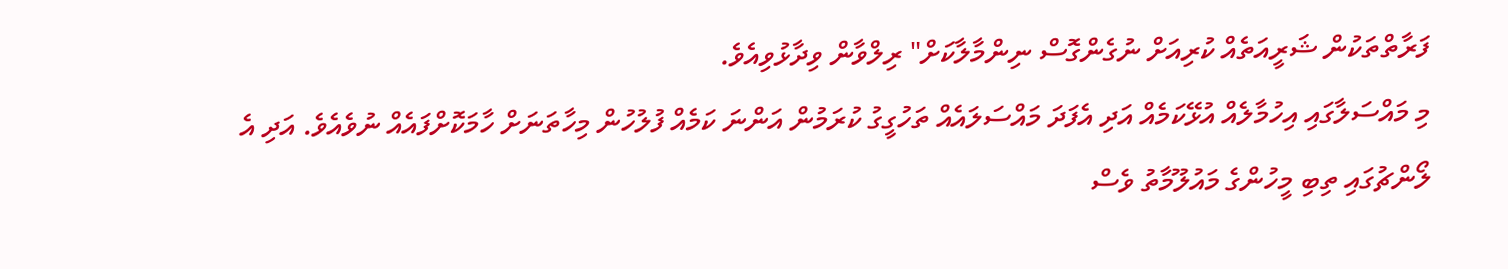ފަރާތްތަކުން ޝަރީއަތެއް ކުރިއަށް ނުގެންގޮސް ނިންމާލާކަށް" ރިލްވާން ވިދާޅުވިއެވެ.
މި މައްސަލާގައި އިހުމާލެއް އުޅޭކަމެއް އަދި އެފަދަ މައްސަލައެއް ތަހުގީގު ކުރަމުން އަންނަ ކަމެއް ފުލުހުން މިހާތަނަށް ހާމަކޮށްފައެއް ނުވެއެވެ. އަދި އެ ލޯންޗުގައި ތިބި މީހުންގެ މައުލޫމާތު ވެސް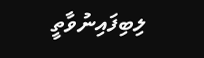ލިބިފައިނުވާތީ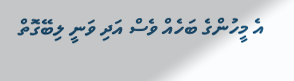އެ މީހުންގެ ބަހެއް ވެސް އަދި ވަނީ ލިބޭގޮތް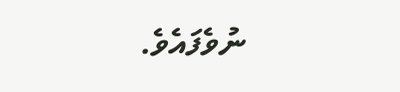ނުވެފައެވެ.